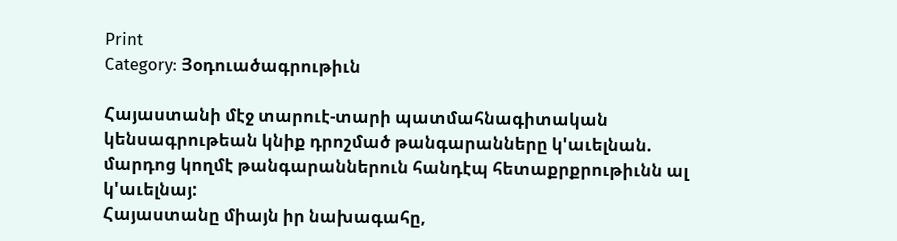Print
Category: Յօդուածագրութիւն

Հայաստանի մէջ տարուէ-տարի պատմահնագիտական կենսագրութեան կնիք դրոշմած թանգարանները կ'աւելնան. մարդոց կողմէ թանգարաններուն հանդէպ հետաքրքրութիւնն ալ կ'աւելնայ:
Հայաստանը միայն իր նախագահը,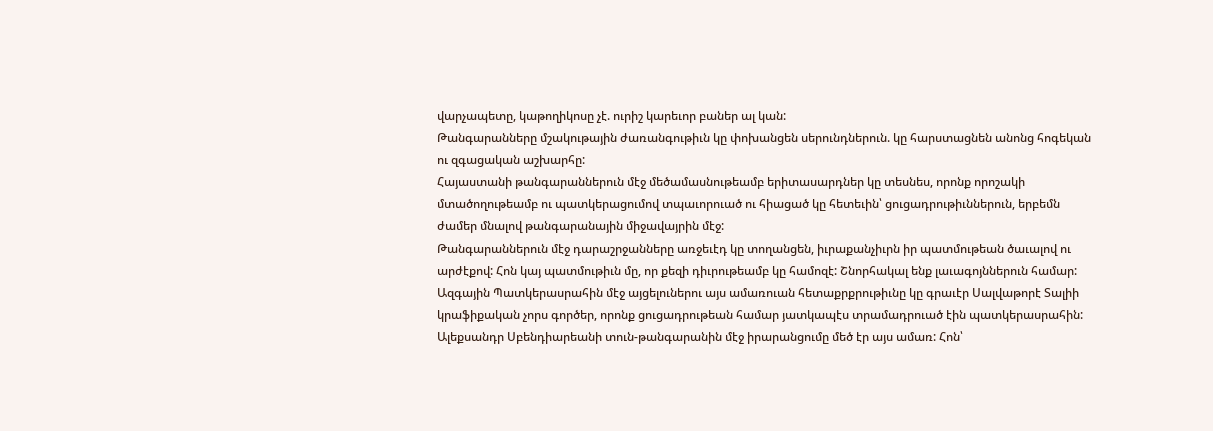վարչապետը, կաթողիկոսը չէ. ուրիշ կարեւոր բաներ ալ կան:
Թանգարանները մշակութային ժառանգութիւն կը փոխանցեն սերունդներուն. կը հարստացնեն անոնց հոգեկան ու զգացական աշխարհը:
Հայաստանի թանգարաններուն մէջ մեծամասնութեամբ երիտասարդներ կը տեսնես, որոնք որոշակի մտածողութեամբ ու պատկերացումով տպաւորուած ու հիացած կը հետեւին՝ ցուցադրութիւններուն, երբեմն ժամեր մնալով թանգարանային միջավայրին մէջ:
Թանգարաններուն մէջ դարաշրջանները առջեւէդ կը տողանցեն, իւրաքանչիւրն իր պատմութեան ծաւալով ու արժէքով: Հոն կայ պատմութիւն մը, որ քեզի դիւրութեամբ կը համոզէ: Շնորհակալ ենք լաւագոյններուն համար:
Ազգային Պատկերասրահին մէջ այցելուներու այս ամառուան հետաքրքրութիւնը կը գրաւէր Սալվաթորէ Տալիի կրաֆիքական չորս գործեր, որոնք ցուցադրութեան համար յատկապէս տրամադրուած էին պատկերասրահին:
Ալեքսանդր Սբենդիարեանի տուն-թանգարանին մէջ իրարանցումը մեծ էր այս ամառ: Հոն՝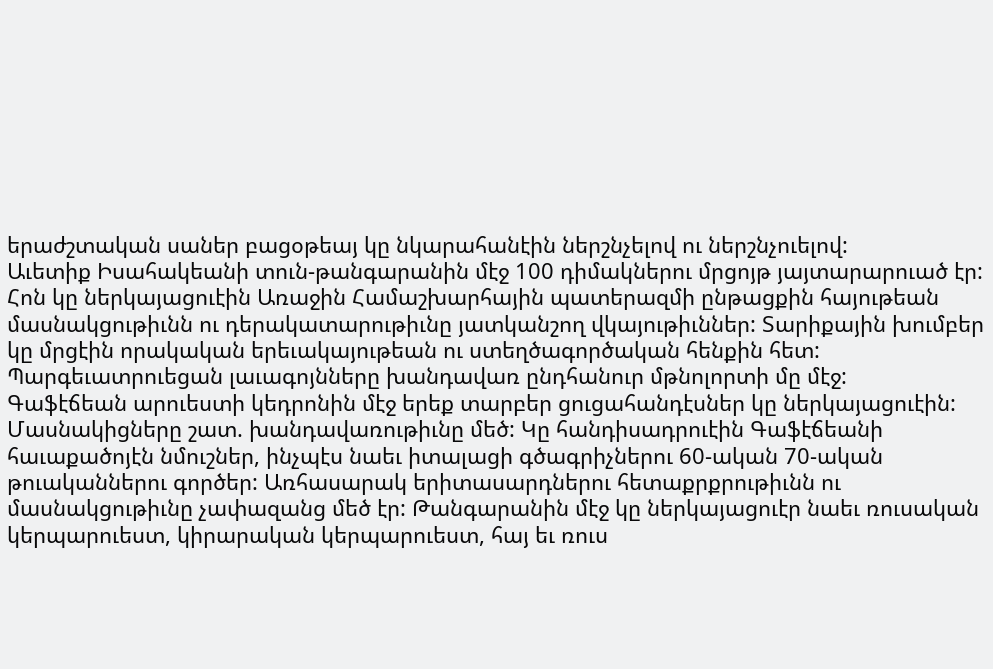երաժշտական սաներ բացօթեայ կը նկարահանէին ներշնչելով ու ներշնչուելով:
Աւետիք Իսահակեանի տուն-թանգարանին մէջ 100 դիմակներու մրցոյթ յայտարարուած էր: Հոն կը ներկայացուէին Առաջին Համաշխարհային պատերազմի ընթացքին հայութեան մասնակցութիւնն ու դերակատարութիւնը յատկանշող վկայութիւններ: Տարիքային խումբեր կը մրցէին որակական երեւակայութեան ու ստեղծագործական հենքին հետ: Պարգեւատրուեցան լաւագոյնները խանդավառ ընդհանուր մթնոլորտի մը մէջ:
Գաֆէճեան արուեստի կեդրոնին մէջ երեք տարբեր ցուցահանդէսներ կը ներկայացուէին: Մասնակիցները շատ. խանդավառութիւնը մեծ: Կը հանդիսադրուէին Գաֆէճեանի հաւաքածոյէն նմուշներ, ինչպէս նաեւ իտալացի գծագրիչներու 60-ական 70-ական թուականներու գործեր: Առհասարակ երիտասարդներու հետաքրքրութիւնն ու մասնակցութիւնը չափազանց մեծ էր: Թանգարանին մէջ կը ներկայացուէր նաեւ ռուսական կերպարուեստ, կիրարական կերպարուեստ, հայ եւ ռուս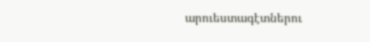արուեստագէտներու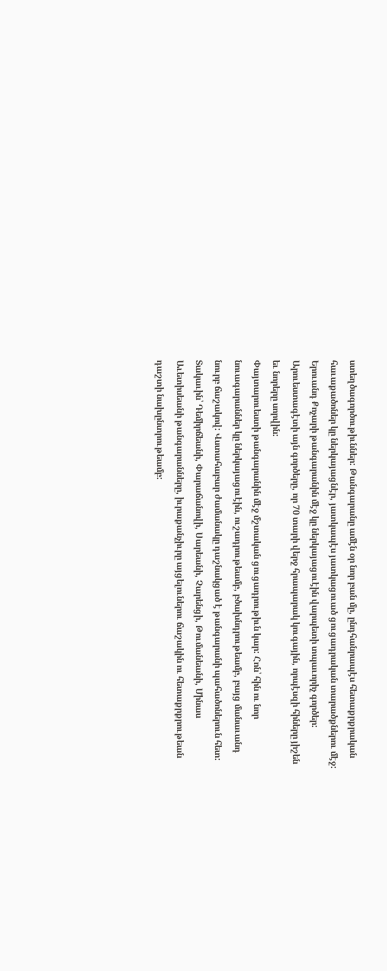ստեղծագործութիւններ: Թանգարանը ամէն օր նոր բան մը, ընդհանրապէս հետաքրքրական հաւաքածոներ կը ներկայացնէր, յատկապէս յատկացուած ցուցադրական տարածքներու մէջ:
Երուանդ Քոչարի թանգարանին մէջ կը ներկայացուէին վարպետի տպաւորիչ գործեր: Արուեստագէտի այն գործերը, որ 70 տարի վերջ հրապարակ կուգային, որպէսզի հիները յիշեն եւ նորերը սորվին:
Փայտարուեստի թանգարանին մէջ մշտական ցուցադրութիւն կար: Հոն՝ հին ու նոր նուագարաններ կը ներկայացուէին, ուշադրութեամբ, բծախնդրութեամբ, բայց մանաւանդ նուրբ ճաշակով: Վստահաբար ժամանակը դաշնակցած է թանգարանի պահածոներուն հետ:
Տակաւին՝ Դեմիրճեանի, Փարաճանովի, Սարեանի, Չարենցի, Թումանեանի, Մինաս Աւետիսեանի թանգարանները, իւրաքանչիւրը այցելուներու ճաշակին ու հետաքրքրութեան դաշտի նախընտրութեամբ: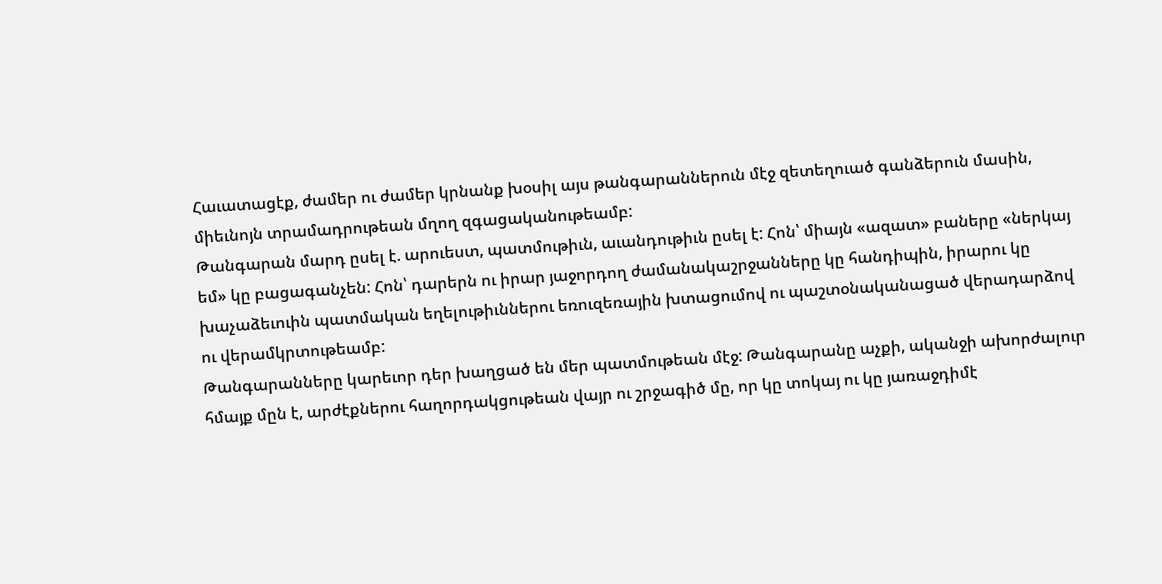Հաւատացէք, ժամեր ու ժամեր կրնանք խօսիլ այս թանգարաններուն մէջ զետեղուած գանձերուն մասին, միեւնոյն տրամադրութեան մղող զգացականութեամբ:
Թանգարան մարդ ըսել է. արուեստ, պատմութիւն, աւանդութիւն ըսել է: Հոն՝ միայն «ազատ» բաները «ներկայ եմ» կը բացագանչեն: Հոն՝ դարերն ու իրար յաջորդող ժամանակաշրջանները կը հանդիպին, իրարու կը խաչաձեւուին պատմական եղելութիւններու եռուզեռային խտացումով ու պաշտօնականացած վերադարձով ու վերամկրտութեամբ:
Թանգարանները կարեւոր դեր խաղցած են մեր պատմութեան մէջ: Թանգարանը աչքի, ականջի ախորժալուր հմայք մըն է, արժէքներու հաղորդակցութեան վայր ու շրջագիծ մը, որ կը տոկայ ու կը յառաջդիմէ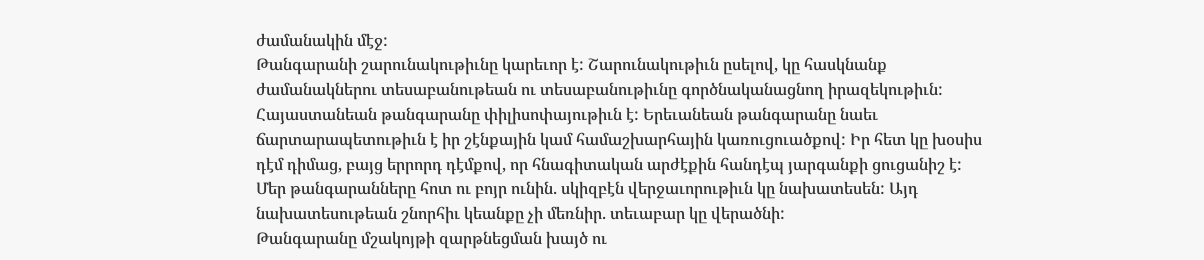ժամանակին մէջ:
Թանգարանի շարունակութիւնը կարեւոր է: Շարունակութիւն ըսելով, կը հասկնանք ժամանակներու տեսաբանութեան ու տեսաբանութիւնը գործնականացնող իրազեկութիւն:
Հայաստանեան թանգարանը փիլիսոփայութիւն է: Երեւանեան թանգարանը նաեւ ճարտարապետութիւն է իր շէնքային կամ համաշխարհային կառուցուածքով: Իր հետ կը խօսիս դէմ դիմաց, բայց երրորդ դէմքով, որ հնագիտական արժէքին հանդէպ յարգանքի ցուցանիշ է:
Մեր թանգարանները հոտ ու բոյր ունին. սկիզբէն վերջաւորութիւն կը նախատեսեն: Այդ նախատեսութեան շնորհիւ կեանքը չի մեռնիր. տեւաբար կը վերածնի:
Թանգարանը մշակոյթի զարթնեցման խայծ ու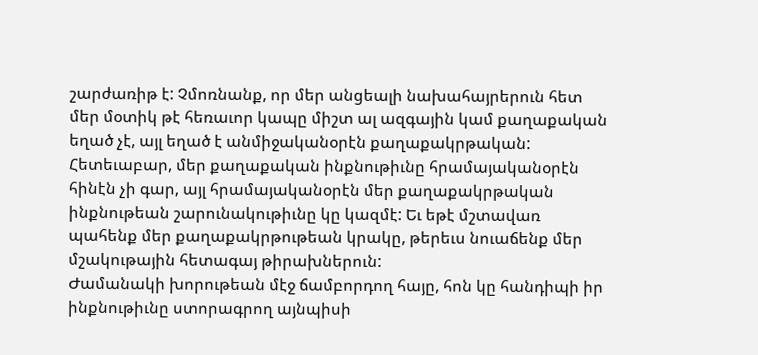շարժառիթ է: Չմոռնանք, որ մեր անցեալի նախահայրերուն հետ մեր մօտիկ թէ հեռաւոր կապը միշտ ալ ազգային կամ քաղաքական եղած չէ, այլ եղած է անմիջականօրէն քաղաքակրթական: Հետեւաբար, մեր քաղաքական ինքնութիւնը հրամայականօրէն հինէն չի գար, այլ հրամայականօրէն մեր քաղաքակրթական ինքնութեան շարունակութիւնը կը կազմէ: Եւ եթէ մշտավառ պահենք մեր քաղաքակրթութեան կրակը, թերեւս նուաճենք մեր մշակութային հետագայ թիրախներուն:
Ժամանակի խորութեան մէջ ճամբորդող հայը, հոն կը հանդիպի իր ինքնութիւնը ստորագրող այնպիսի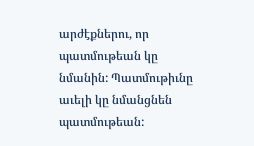արժէքներու, որ պատմութեան կը նմանին: Պատմութիւնը աւելի կը նմանցնեն պատմութեան: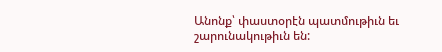Անոնք՝ փաստօրէն պատմութիւն եւ շարունակութիւն են: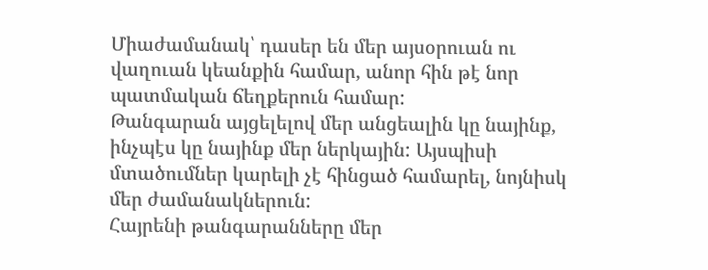Միաժամանակ՝ դասեր են մեր այսօրուան ու վաղուան կեանքին համար, անոր հին թէ նոր պատմական ճեղքերուն համար:
Թանգարան այցելելով մեր անցեալին կը նայինք, ինչպէս կը նայինք մեր ներկային: Այսպիսի մտածումներ կարելի չէ հինցած համարել, նոյնիսկ մեր ժամանակներուն:
Հայրենի թանգարանները մեր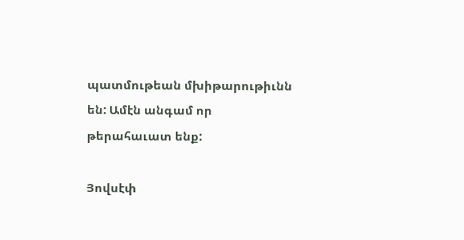պատմութեան մխիթարութիւնն են: Ամէն անգամ որ թերահաւատ ենք:

Յովսէփ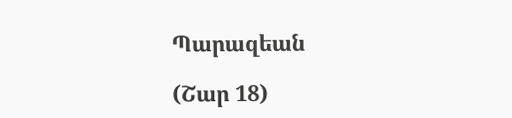Պարազեան

(Շար 18)